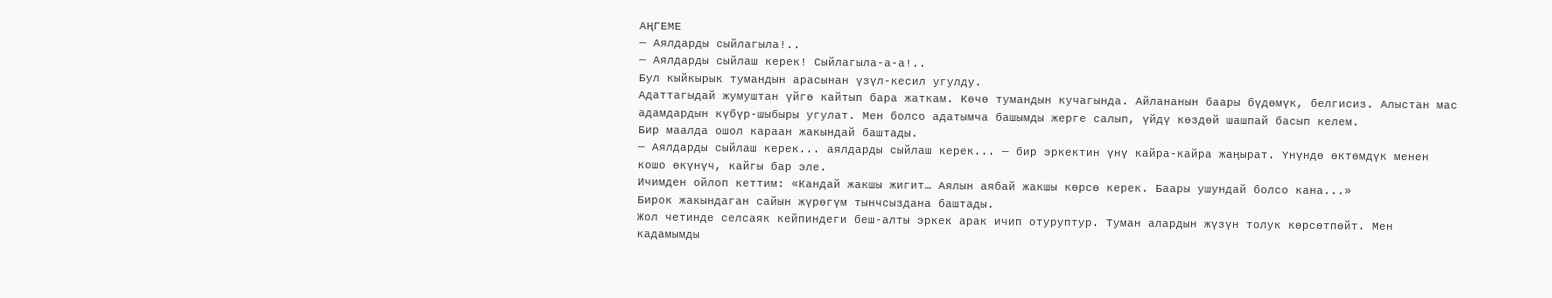АҢГЕМЕ
— Аялдарды сыйлагыла!..
— Аялдарды сыйлаш керек! Сыйлагыла-а-а!..
Бул кыйкырык тумандын арасынан үзүл-кесил угулду.
Адаттагыдай жумуштан үйгө кайтып бара жаткам. Көчө тумандын кучагында. Айлананын баары бүдөмүк, белгисиз. Алыстан мас адамдардын күбүр-шыбыры угулат. Мен болсо адатымча башымды жерге салып, үйдү көздөй шашпай басып келем.
Бир маалда ошол караан жакындай баштады.
— Аялдарды сыйлаш керек... аялдарды сыйлаш керек... — бир эркектин үнү кайра-кайра жаңырат. Үнүндө өктөмдүк менен кошо өкүнүч, кайгы бар эле.
Ичимден ойлоп кеттим: «Кандай жакшы жигит… Аялын аябай жакшы көрсө керек. Баары ушундай болсо кана...»
Бирок жакындаган сайын жүрөгүм тынчсыздана баштады.
Жол четинде селсаяк кейпиндеги беш-алты эркек арак ичип отуруптур. Туман алардын жүзүн толук көрсөтпөйт. Мен кадамымды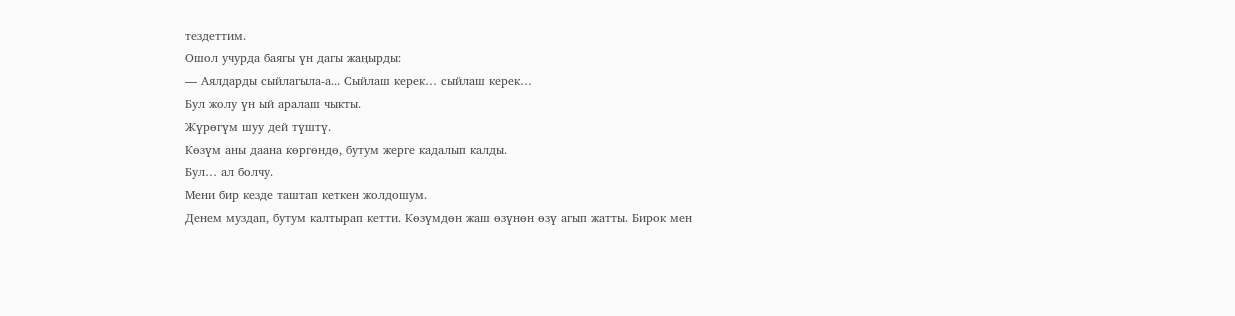тездеттим.
Ошол учурда баягы үн дагы жаңырды:
— Аялдарды сыйлагыла-а... Сыйлаш керек… сыйлаш керек…
Бул жолу үн ый аралаш чыкты.
Жүрөгүм шуу дей түштү.
Көзүм аны даана көргөндө, бутум жерге кадалып калды.
Бул… ал болчу.
Мени бир кезде таштап кеткен жолдошум.
Денем муздап, бутум калтырап кетти. Көзүмдөн жаш өзүнөн өзү агып жатты. Бирок мен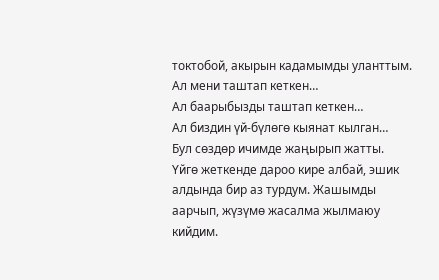токтобой, акырын кадамымды уланттым.
Ал мени таштап кеткен…
Ал баарыбызды таштап кеткен…
Ал биздин үй-бүлөгө кыянат кылган…
Бул сөздөр ичимде жаңырып жатты.
Үйгө жеткенде дароо кире албай, эшик алдында бир аз турдум. Жашымды аарчып, жүзүмө жасалма жылмаюу кийдим.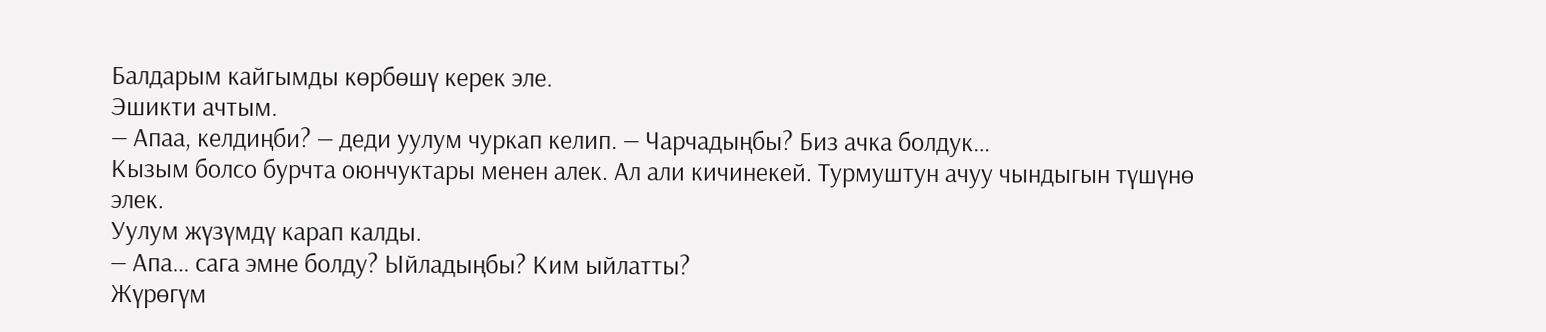Балдарым кайгымды көрбөшү керек эле.
Эшикти ачтым.
— Апаа, келдиңби? — деди уулум чуркап келип. — Чарчадыңбы? Биз ачка болдук…
Кызым болсо бурчта оюнчуктары менен алек. Ал али кичинекей. Турмуштун ачуу чындыгын түшүнө элек.
Уулум жүзүмдү карап калды.
— Апа… сага эмне болду? Ыйладыңбы? Ким ыйлатты?
Жүрөгүм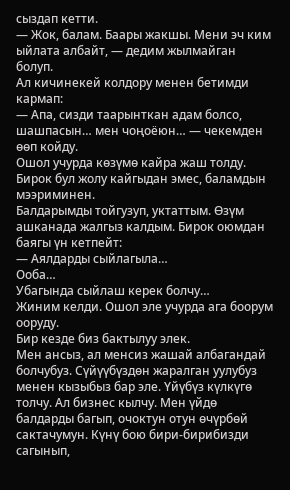сыздап кетти.
— Жок, балам. Баары жакшы. Мени эч ким ыйлата албайт, — дедим жылмайган болуп.
Ал кичинекей колдору менен бетимди кармап:
— Апа, сизди таарынткан адам болсо, шашпасын… мен чоңоёюн… — чекемден өөп койду.
Ошол учурда көзүмө кайра жаш толду. Бирок бул жолу кайгыдан эмес, баламдын мээриминен.
Балдарымды тойгузуп, уктаттым. Өзүм ашканада жалгыз калдым. Бирок оюмдан баягы үн кетпейт:
— Аялдарды сыйлагыла…
Ооба…
Убагында сыйлаш керек болчу…
Жиним келди. Ошол эле учурда ага боорум ооруду.
Бир кезде биз бактылуу элек.
Мен ансыз, ал менсиз жашай албагандай болчубуз. Сүйүүбүздөн жаралган уулубуз менен кызыбыз бар эле. Үйүбүз күлкүгө толчу. Ал бизнес кылчу. Мен үйдө балдарды багып, очоктун отун өчүрбөй сактачумун. Күнү бою бири-бирибизди сагынып,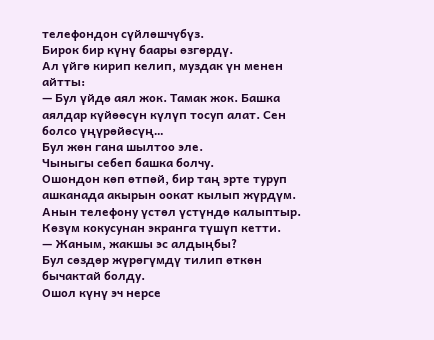телефондон сүйлөшчүбүз.
Бирок бир күнү баары өзгөрдү.
Ал үйгө кирип келип, муздак үн менен айтты:
— Бул үйдө аял жок. Тамак жок. Башка аялдар күйөөсүн күлүп тосуп алат. Сен болсо үңүрөйөсүң…
Бул жөн гана шылтоо эле.
Чыныгы себеп башка болчу.
Ошондон көп өтпөй, бир таң эрте туруп ашканада акырын оокат кылып жүрдүм. Анын телефону үстөл үстүндө калыптыр. Көзүм кокусунан экранга түшүп кетти.
— Жаным, жакшы эс алдыңбы?
Бул сөздөр жүрөгүмдү тилип өткөн бычактай болду.
Ошол күнү эч нерсе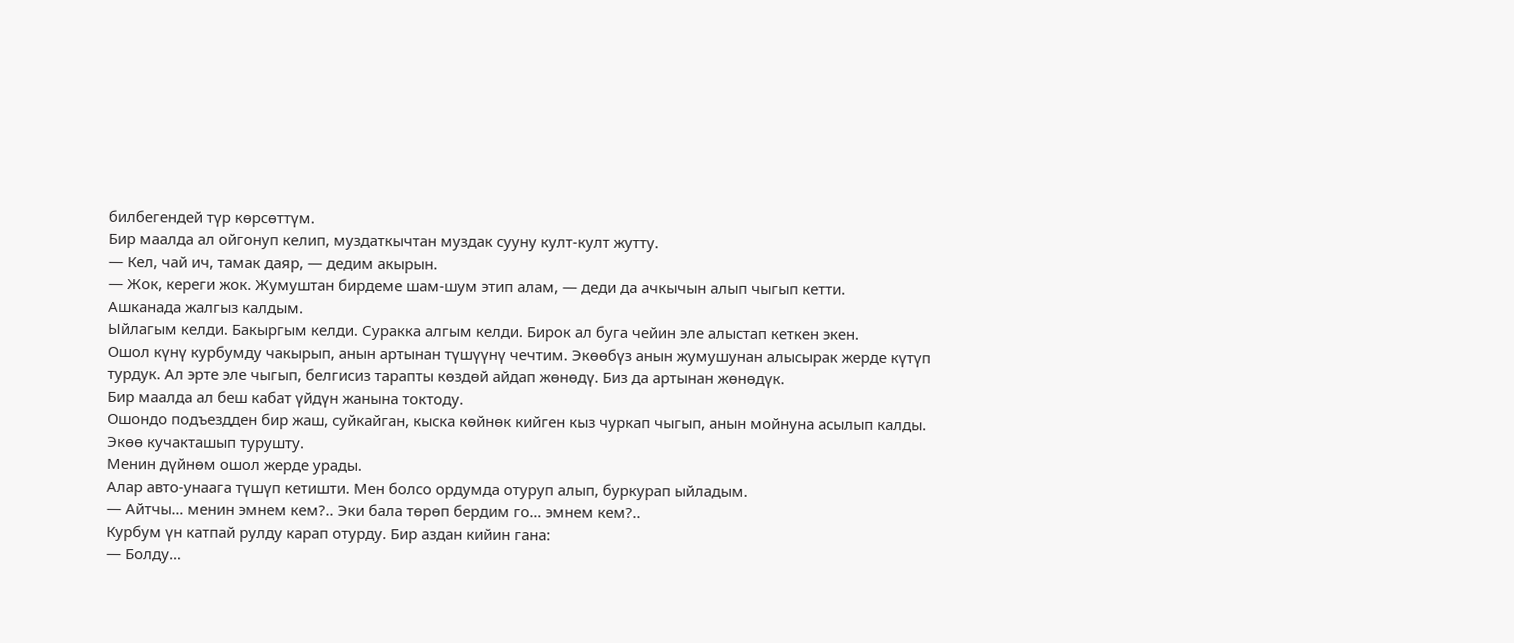билбегендей түр көрсөттүм.
Бир маалда ал ойгонуп келип, муздаткычтан муздак сууну култ-култ жутту.
— Кел, чай ич, тамак даяр, — дедим акырын.
— Жок, кереги жок. Жумуштан бирдеме шам-шум этип алам, — деди да ачкычын алып чыгып кетти.
Ашканада жалгыз калдым.
Ыйлагым келди. Бакыргым келди. Суракка алгым келди. Бирок ал буга чейин эле алыстап кеткен экен.
Ошол күнү курбумду чакырып, анын артынан түшүүнү чечтим. Экөөбүз анын жумушунан алысырак жерде күтүп турдук. Ал эрте эле чыгып, белгисиз тарапты көздөй айдап жөнөдү. Биз да артынан жөнөдүк.
Бир маалда ал беш кабат үйдүн жанына токтоду.
Ошондо подъездден бир жаш, суйкайган, кыска көйнөк кийген кыз чуркап чыгып, анын мойнуна асылып калды.
Экөө кучакташып турушту.
Менин дүйнөм ошол жерде урады.
Алар авто-унаага түшүп кетишти. Мен болсо ордумда отуруп алып, буркурап ыйладым.
— Айтчы… менин эмнем кем?.. Эки бала төрөп бердим го… эмнем кем?..
Курбум үн катпай рулду карап отурду. Бир аздан кийин гана:
— Болду…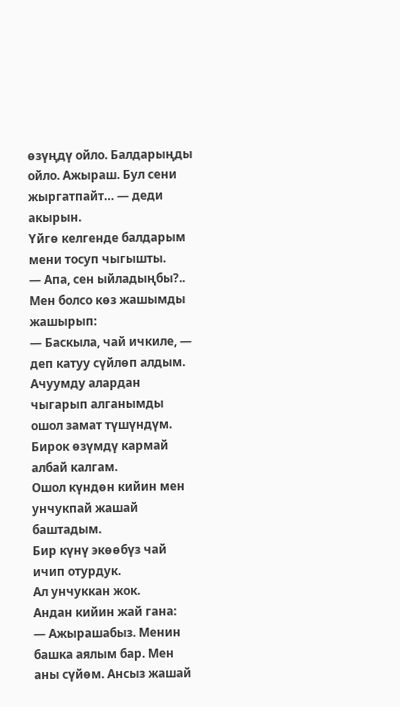өзүңдү ойло. Балдарыңды ойло. Ажыраш. Бул сени жыргатпайт… — деди акырын.
Үйгө келгенде балдарым мени тосуп чыгышты.
— Апа, сен ыйладыңбы?..
Мен болсо көз жашымды жашырып:
— Баскыла, чай ичкиле, — деп катуу сүйлөп алдым.
Ачуумду алардан чыгарып алганымды ошол замат түшүндүм. Бирок өзүмдү кармай албай калгам.
Ошол күндөн кийин мен унчукпай жашай баштадым.
Бир күнү экөөбүз чай ичип отурдук.
Ал унчуккан жок.
Андан кийин жай гана:
— Ажырашабыз. Менин башка аялым бар. Мен аны сүйөм. Ансыз жашай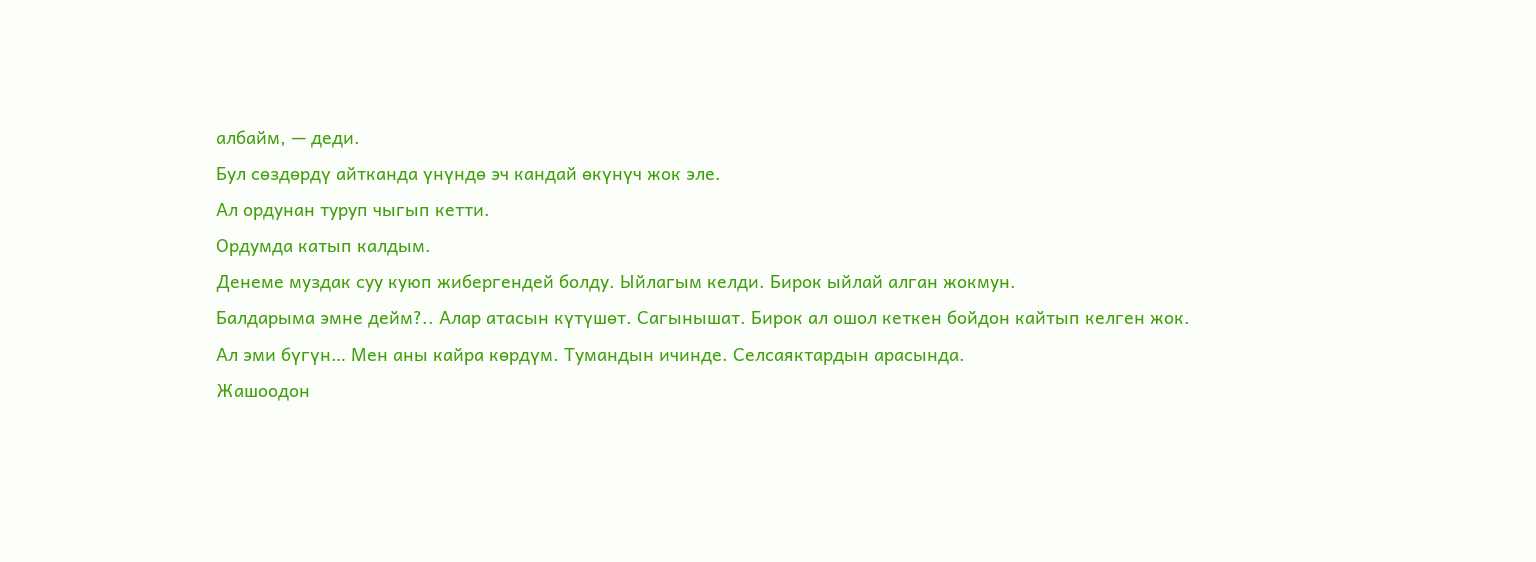албайм, — деди.
Бул сөздөрдү айтканда үнүндө эч кандай өкүнүч жок эле.
Ал ордунан туруп чыгып кетти.
Ордумда катып калдым.
Денеме муздак суу куюп жибергендей болду. Ыйлагым келди. Бирок ыйлай алган жокмун.
Балдарыма эмне дейм?.. Алар атасын күтүшөт. Сагынышат. Бирок ал ошол кеткен бойдон кайтып келген жок.
Ал эми бүгүн… Мен аны кайра көрдүм. Тумандын ичинде. Селсаяктардын арасында.
Жашоодон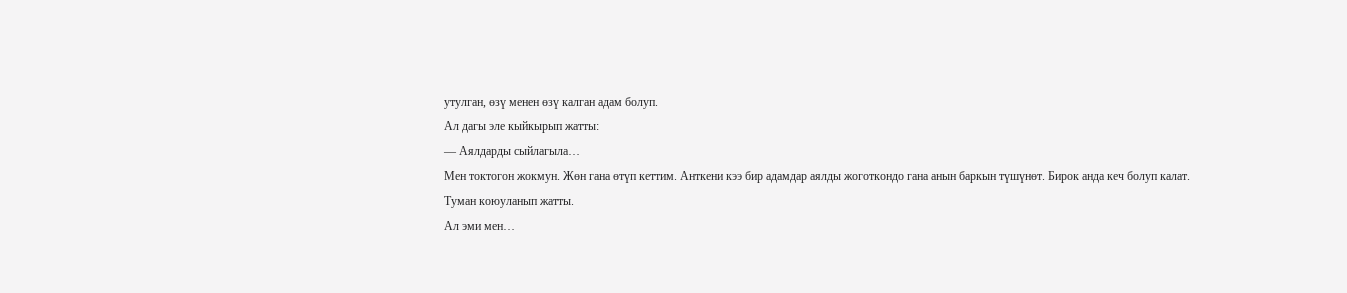утулган, өзү менен өзү калган адам болуп.
Ал дагы эле кыйкырып жатты:
— Аялдарды сыйлагыла…
Мен токтогон жокмун. Жөн гана өтүп кеттим. Анткени кээ бир адамдар аялды жоготкондо гана анын баркын түшүнөт. Бирок анда кеч болуп калат.
Туман коюуланып жатты.
Ал эми мен…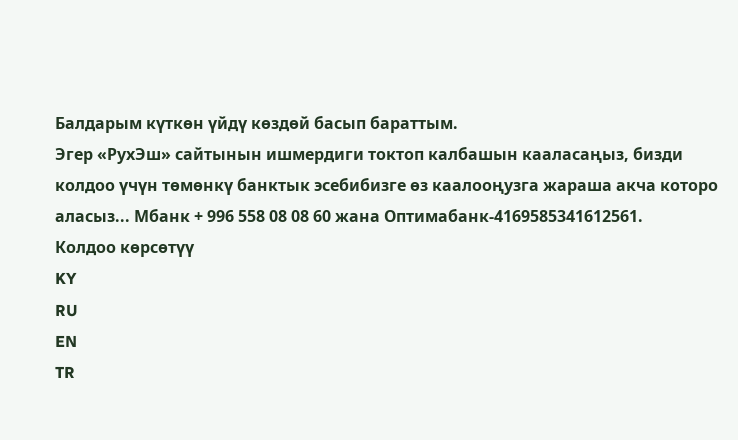Балдарым күткөн үйдү көздөй басып бараттым.
Эгер «РухЭш» сайтынын ишмердиги токтоп калбашын кааласаңыз, бизди колдоо үчүн төмөнкү банктык эсебибизге өз каалооңузга жараша акча которо аласыз... Мбанк + 996 558 08 08 60 жана Оптимабанк-4169585341612561.
Колдоо көрсөтүү
KY
RU
EN
TR